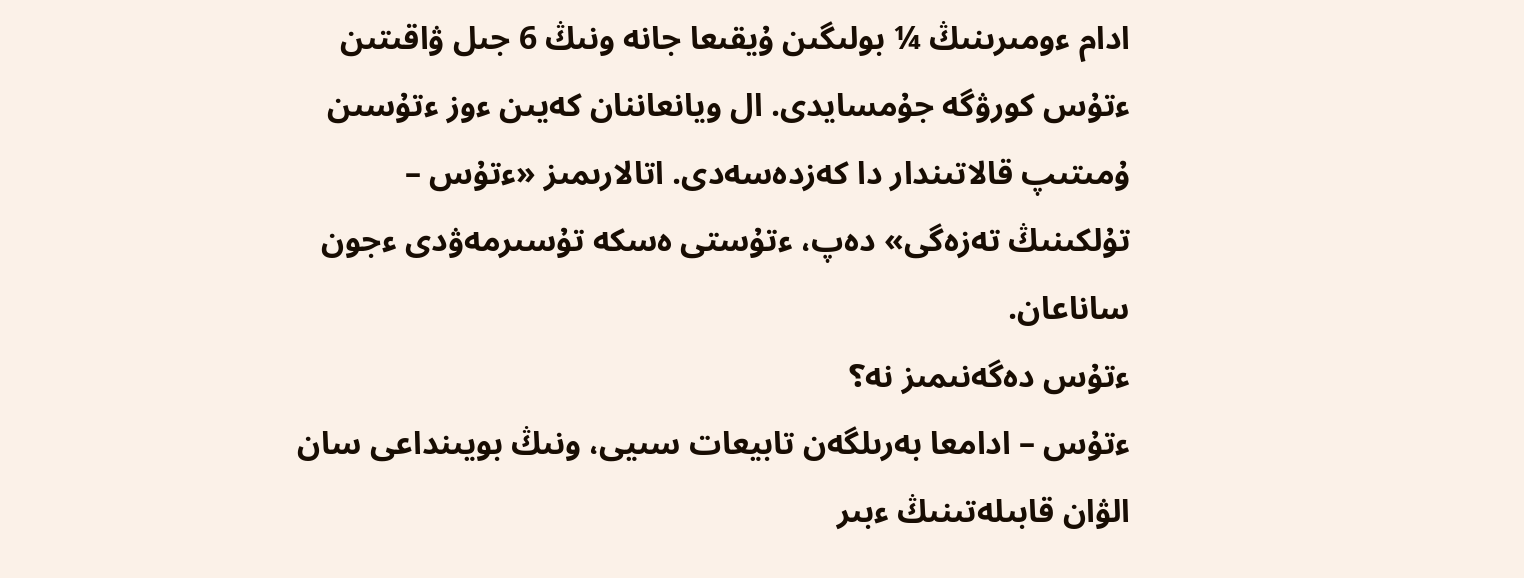ادام ءومىرىنىڭ ¼ بولىگىن ۇيقىعا جانە ونىڭ 6 جىل ۋاقىتىن ءتۇس كورۋگە جۇمسايدى. ال ويانعاننان كەيىن ءوز ءتۇسىن ۇمىتىپ قالاتىندار دا كەزدەسەدى. اتالارىمىز «ءتۇس – تۇلكىنىڭ تەزەگى» دەپ، ءتۇستى ەسكە تۇسىرمەۋدى ءجون ساناعان.
ءتۇس دەگەنىمىز نە؟
ءتۇس – ادامعا بەرىلگەن تابيعات سىيى، ونىڭ بويىنداعى سان الۋان قابىلەتىنىڭ ءبىر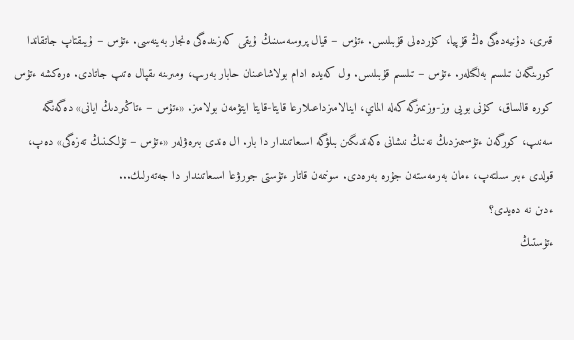قىرى، دۇنيەدەگى ەڭ قۇپيا، كۇردەلى قۇبىلىس. ءتۇس – قيال پروسەسىنىڭ ۇيقى كەزىندەگى ەنجار بەينەسى. ءتۇس – ۇيىقتاپ جاتقاندا كورىنگەن تىلسىم بەلگىلەر. ءتۇس – تىلسىم قۇبىلىس. ول كەيدە ادام بولاشاعىنان حابار بەرىپ، ومىرىنە ىقپال ەتىپ جاتادى. ەرەكشە ءتۇس كورە قالساق، كۇنى بويى وز-وزىمىزگە كەلە الماي، اينالامىزداعىلارعا قايتا-قايتا ايتۋمەن بولامىز. «ءتۇس – ءتاڭىردىڭ ايانى» دەگەنگە سەنىپ، كورگەن ءتۇسىمىزدىڭ نەنىڭ نىشانى ەكەندىگىن بىلۋگە اسىعاتىندار دا بار. ال ەندى بىرەۋلەر «ءتۇس – تۇلكىنىڭ تەزەگى» دەپ، قولدى ءبىر سىلتەپ، ءمان بەرمەستەن جۇرە بەرەدى. سونىمەن قاتار ءتۇستى جورۋعا اسىعاتىندار دا جەتەرلىك...
ءدىن نە دەيدى؟
ءتۇستىڭ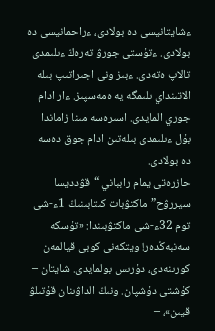ءشايتانيسى دە بولادى، ءراحمانيسى دە بولادى. ءتۇستى جورۋ تەرەڭ ءىلىمدى تالاپ ەتەدى. ءبىز ونى اجىراتىپ بىلە الاتىنداي ىلىمگە يە ەمەسپىز. ءار ادام جوري المايدى. اسىرەسە مىنا زاماندا بۇل ءىلىمدى بىلەتىن ادام جوق دەسە دە بولادى.
حازرەتى يمام رابباني “قۋدديسا سيررۋح” ماكتۋبات كىتابىنىڭ 1ء-شى توم 32ء-شى ماكتۋبىندا: «تۇسكە سەنبەڭدەر! ويتكەنى كوبى قيالمەن كورىنەدى، دۇرىس بولمايدى. شايتان – كۇشتى دۇشپان. ونىڭ الداۋىنان قۇتىلۋ قيىن»، –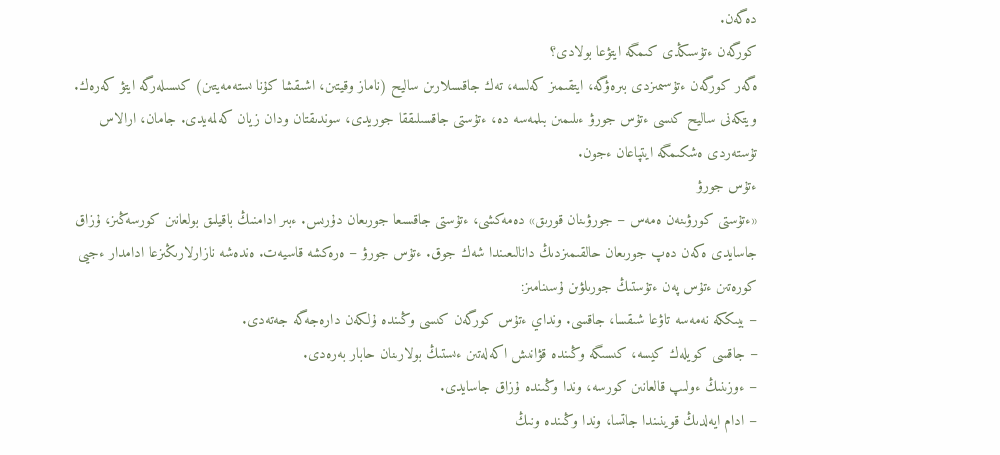دەگەن.
كورگەن ءتۇسىڭدى كىمگە ايتۋعا بولادى؟
ەگەر كورگەن ءتۇسىمىزدى بىرەۋگە، ايتقىمىز كەلسە، تەك جاقسىلارىن ساليح (ناماز وقيتىن، اشىقشا كۇنا ىستەمەيتىن) كىسىلەرگە ايتۋ كەرەك. ويتكەنى ساليح كىسى ءتۇس جورۋ ءىلىمىن بىلمەسە دە، ءتۇستى جاقسىلىققا جوريدى، سوندىقتان ودان زيان كەلمەيدى. جامان، ارالاس تۇستەردى ەشكىمگە ايتپاعان ءجون.
ءتۇس جورۋ
«ءتۇستى كورۋىنەن ەمەس – جورۋىنان قورىق» دەمەكشى، ءتۇستى جاقسىعا جورىعان دۇرىس. ءبىر ادامنىڭ باقيلىق بولعانىن كورسەڭىز، ۇزاق جاسايدى ەكەن دەپ جورىعان حالقىمىزدىڭ دانالىعىندا شەك جوق. ءتۇس جورۋ – ەرەكشە قاسيەت. ەندەشە نازارلارىڭىزعا ادامدار ءجيى كورەتىن ءتۇس پەن ءتۇستىڭ جورىلۋىن ۇسىنامىز:
– بيىككە نەمەسە تاۋعا شىقسا، جاقسى. ونداي ءتۇس كورگەن كىسى وڭىندە ۇلكەن دارەجەگە جەتەدى.
– جاقسى كويلەك كيسە، كىسىگە وڭىندە قۋانىش اكەلەتىن ءىستىڭ بولارىنان حابار بەرەدى.
– ءوزىنىڭ ءولىپ قالعانىن كورسە، وندا وڭىندە ۇزاق جاسايدى.
– ادام ايەلدىڭ قوينىندا جاتسا، وندا وڭىندە ونىڭ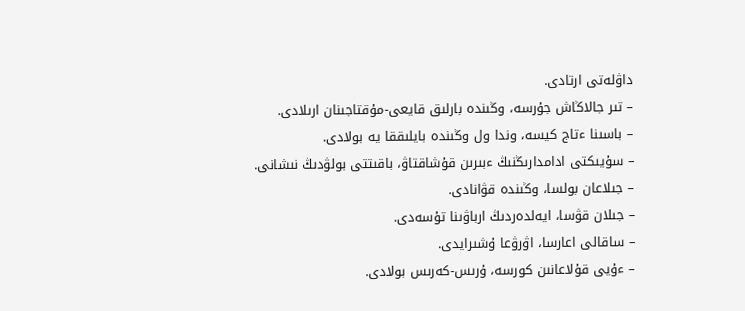داۋلەتى ارتادى.
– تىر جالاڭاش جۇرسە، وڭىندە بارلىق قايعى-مۇقتاجىنان ارىلادى.
– باسىنا ءتاج كيسە، وندا ول وڭىندە بايلىققا يە بولادى.
– سۇيىكتى ادامدارىڭنىڭ ءبىرىن قۇشاقتاۋ، باقىتتى بولۋدىڭ نىشانى.
– جىلاعان بولسا، وڭىندە قۋانادى.
– جىلان قۋسا، ايەلدەردىڭ ارباۋىنا تۇسەدى.
– ساقالى اعارسا، اۋرۋعا ۇشىرايدى.
– ءۇيى قۇلاعانىن كورسە، ۇرىس-كەرىس بولادى.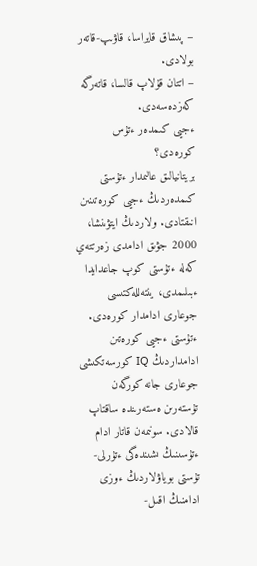– پىشاق قايراسا، قاۋىپ-قاتەر بولادى.
– اتتان قۇلاپ قالسا، قاتەرگە كەزدەسەدى.
ءجيى كىمدەر ءتۇس كورەدى؟
بريتانيالىق عالىمدار ءتۇستى كىمدەردىڭ ءجيى كورەتىنىن انىقتادى. ولاردىڭ ايتۋىنشا، 2000 جۋىق ادامدى زەرتتەي كەلە ءتۇستى كوپ جاعدايدا ءبىلىمدى، ينتەللەكتىسى جوعارى ادامدار كورەدى. ءتۇستى ءجيى كورەتىن ادامداردىڭ IQ كورسەتكىشى جوعارى جانە كورگەن تۇستەرىن ەستەرىندە ساقتاپ قالادى. سونىمەن قاتار ادام ءتۇسىنىڭ ىشىندەگى ءتۇرلى-تۇستى بوياۋلاردىڭ ءوزى ادامنىڭ اقىل-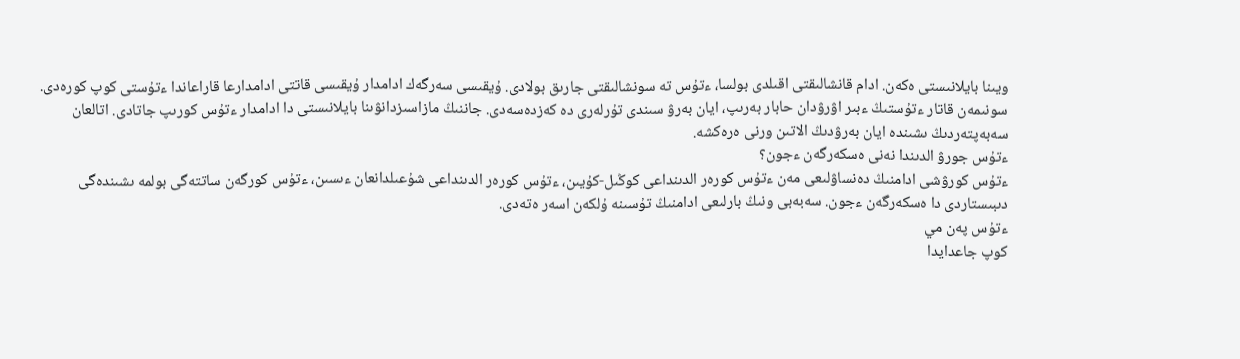ويىنا بايلانىستى ەكەن. ادام قانشالىقتى اقىلدى بولسا، ءتۇس تە سونشالىقتى جارىق بولادى. ۇيقىسى سەرگەك ادامدار ۇيقىسى قاتتى ادامدارعا قاراعاندا ءتۇستى كوپ كورەدى. سونىمەن قاتار ءتۇستىڭ ءبىر اۋرۋدان حابار بەرىپ، ايان بەرۋ سىندى تۇرلەرى دە كەزدەسەدى. جاننىڭ مازاسىزدانۋىنا بايلانىستى دا ادامدار ءتۇس كورىپ جاتادى. اتالعان سەبەپتەردىڭ ىشىندە ايان بەرۋدىڭ الاتىن ورنى ەرەكشە.
ءتۇس جورۋ الدىندا نەنى ەسكەرگەن ءجون؟
ءتۇس كورۋشى ادامنىڭ دەنساۋلىعى مەن ءتۇس كورەر الدىنداعى كوڭىل-كۇيىن، ءتۇس كورەر الدىنداعى شۇعىلدانعان ءىسىن، ءتۇس كورگەن ساتتەگى بولمە ىشىندەگى دىبىستاردى دا ەسكەرگەن ءجون. سەبەبى ونىڭ بارلىعى ادامنىڭ تۇسىنە ۇلكەن اسەر ەتەدى.
ءتۇس پەن مي
كوپ جاعدايدا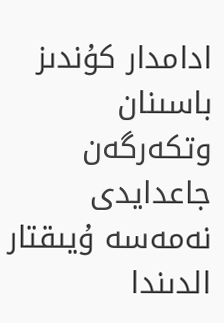ادامدار كۇندىز باسىنان وتكەرگەن جاعدايدى نەمەسە ۇيىقتار الدىندا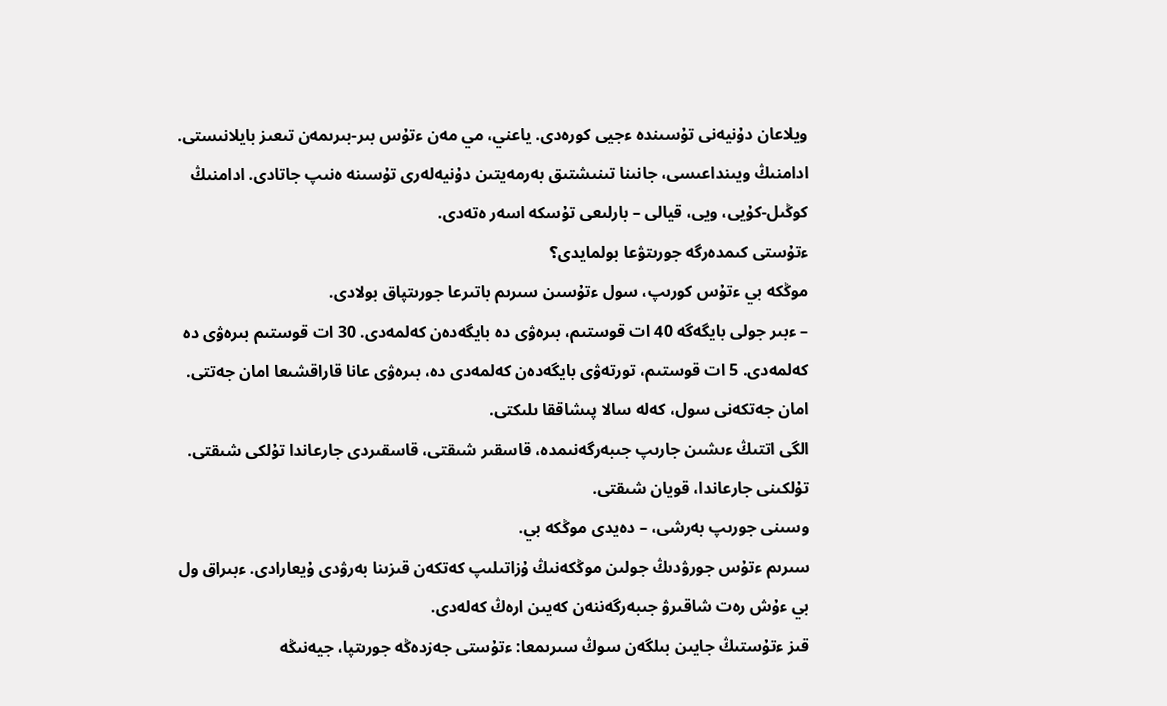ويلاعان دۇنيەنى تۇسىندە ءجيى كورەدى. ياعني، مي مەن ءتۇس بىر-بىرىمەن تىعىز بايلانىستى. ادامنىڭ ويىنداعىسى، جانىنا تىنىشتىق بەرمەيتىن دۇنيەلەرى تۇسىنە ەنىپ جاتادى. ادامنىڭ كوڭىل-كۇيى، ويى، قيالى – بارلىعى تۇسكە اسەر ەتەدى.
ءتۇستى كىمدەرگە جورىتۋعا بولمايدى؟
موڭكە بي ءتۇس كورىپ، سول ءتۇسىن سىرىم باتىرعا جورىتپاق بولادى.
– ءبىر جولى بايگەگە 40 ات قوستىم، بىرەۋى دە بايگەدەن كەلمەدى. 30 ات قوستىم بىرەۋى دە كەلمەدى. 5 ات قوستىم، تورتەۋى بايگەدەن كەلمەدى دە، بىرەۋى عانا قاراقشىعا امان جەتتى. امان جەتكەنى سول، كەلە سالا پىشاققا ىلىكتى.
الگى اتتىڭ ءىشىن جارىپ جىبەرگەنىمدە، قاسقىر شىقتى، قاسقىردى جارعاندا تۇلكى شىقتى. تۇلكىنى جارعاندا، قويان شىقتى.
وسىنى جورىپ بەرشى، – دەيدى موڭكە بي.
سىرىم ءتۇس جورۋدىڭ جولىن موڭكەنىڭ ۇزاتىلىپ كەتكەن قىزىنا بەرۋدى ۇيعارادى. ءبىراق ول بي ءۇش رەت شاقىرۋ جىبەرگەننەن كەيىن ارەڭ كەلەدى.
قىز ءتۇستىڭ جايىن بىلگەن سوڭ سىرىمعا: ءتۇستى جەزدەڭە جورىتپا، جيەنىڭە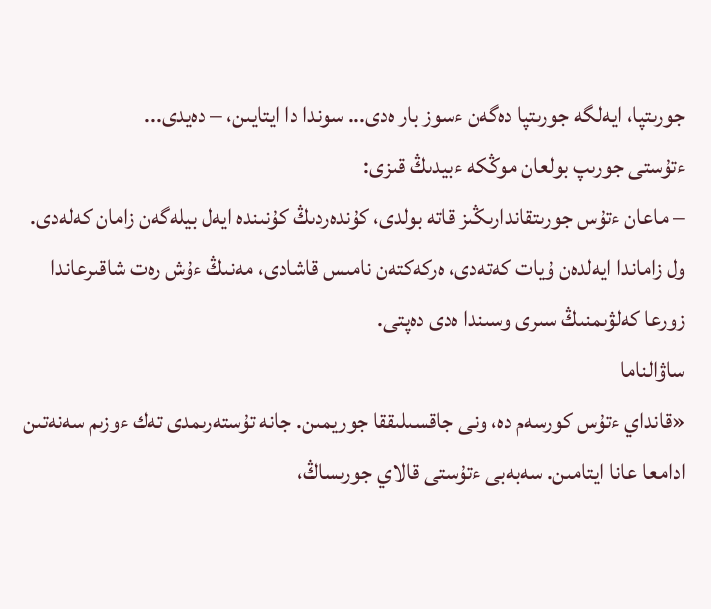جورىتپا، ايەلگە جورىتپا دەگەن ءسوز بار ەدى... سوندا دا ايتايىن، – دەيدى...
ءتۇستى جورىپ بولعان موڭكە ءبيدىڭ قىزى:
– ماعان ءتۇس جورىتقاندارىڭىز قاتە بولدى، كۇندەردىڭ كۇنىندە ايەل بيلەگەن زامان كەلەدى. ول زاماندا ايەلدەن ۇيات كەتەدى، ەركەكتەن نامىس قاشادى، مەنىڭ ءۇش رەت شاقىرعاندا زورعا كەلۋىمنىڭ سىرى وسىندا ەدى دەپتى.
ساۋالناما
«قانداي ءتۇس كورسەم دە، ونى جاقسىلىققا جوريمىن. جانە تۇستەرىمدى تەك ءوزىم سەنەتىن ادامعا عانا ايتامىن. سەبەبى ءتۇستى قالاي جورىساڭ،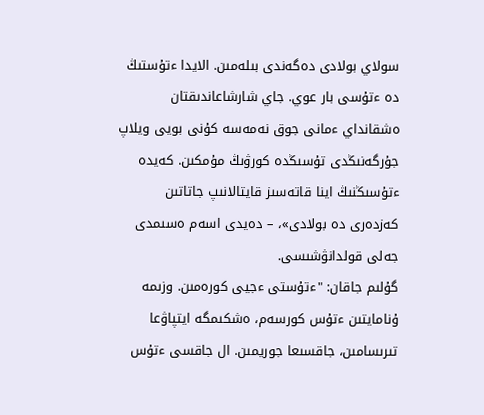سولاي بولادى دەگەندى بىلەمىن. الايدا ءتۇستىڭ دە ءتۇسى بار عوي. جاي شارشاعاندىقتان ەشقانداي ءمانى جوق نەمەسە كۇنى بويى ويلاپ جۇرگەنىڭدى تۇسىڭدە كورۋىڭ مۇمكىن. كەيدە ءتۇسىڭنىڭ اينا قاتەسىز قايتالانىپ جاتاتىن كەزدەرى دە بولادى»، – دەيدى اسەم ەسىمدى جەلى قولدانۋشىسى.
گۇلىم جاقان: "ءتۇستى ءجيى كورەمىن. وزىمە ۇنامايتىن ءتۇس كورسەم، ەشكىمگە ايتپاۋعا تىرىسامىن، جاقسىعا جوريمىن. ال جاقسى ءتۇس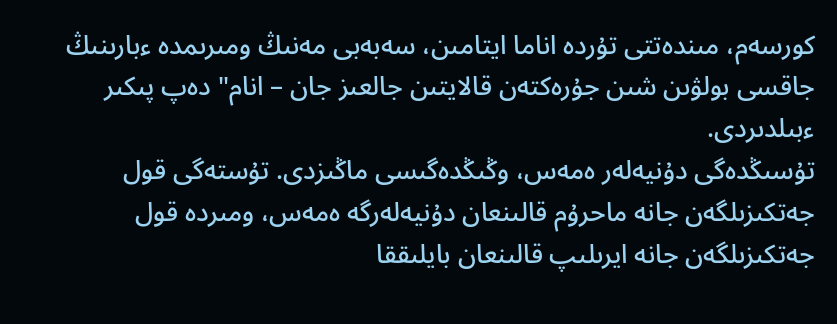كورسەم، مىندەتتى تۇردە اناما ايتامىن، سەبەبى مەنىڭ ومىرىمدە ءبارىنىڭ جاقسى بولۋىن شىن جۇرەكتەن قالايتىن جالعىز جان – انام" دەپ پىكىر ءبىلدىردى.
تۇسىڭدەگى دۇنيەلەر ەمەس، وڭىڭدەگىسى ماڭىزدى. تۇستەگى قول جەتكىزىلگەن جانە ماحرۇم قالىنعان دۇنيەلەرگە ەمەس، ومىردە قول جەتكىزىلگەن جانە ايرىلىپ قالىنعان بايلىققا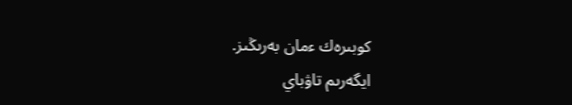كوبىرەك ءمان بەرىڭىز.
ايگەرىم تاۋباي